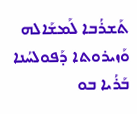ܬܰܫܪܳܒܐ ܠܰܡܫܰܐܠܗ ܘܰܙܝܪܘܬܐ ܕܰܦܘܠܚܳܢܐ ܒܰܪܳܝܐ ܒܘ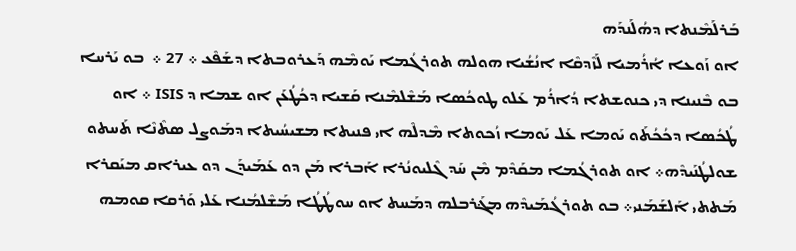ܒܰܪܠܰܡܶܢܬܐ ܕܗܳܠܰܢܕܰܗ
ܐܘ ܙܰܘܥܐ ܐܳܪܳܡܝܐ ܠܰܙܶܕܩܶܐ ܐܢܳܫܳܝܐ ܗܘܠܗ ܬܘܪܓܳܡܐ ܝܰܘܡܶܗ ܕܰܥܪܘܒܬܐ ܕܫܰܦܶܥ ܀ 27 ܀  ܒܘ ܝܰܪܚܐ ܒܘ ܒܶܢܝܢܐ ܕܝ ܟܢܘܫܬܐ ܕܳܐܪܳܡ ܥܰܠܘ ܛܘܟܳܣܐ ܡܰܫܶܠܡܶܢܐ ܩܰܫܝܐ ܕܟܳܛܳܥܰܢ ܐܘ ܫܡܐ ܕ ISIS ܀ ܐܘ ܛܳܟܳܣܐ ܕܟܳܟܳܬܰܘ ܝܰܘܡܐ ܥܰܠ ܝܰܘܡܐ ܙܳܟܘܬܐ ܡܶܕܠܶܗ ܐܝ ܦܢܝܬܐ ܡܫܝܚܳܝܬܐ ܕܡܰܘܨܠ ܣܬܶܢܶܐ ܬܰܚܬܘ ܫܘܠܛܳܢܰܝܕܶܗ܀ ܐܘ ܬܘܪܓܳܡܐ ܡܩܰܕܶܡ ܡܶܢ ܚܰܕ ܓܶܠܝܘܢܳܪܐ ܐܰܒܪܐ ܡܰܢ ܕܘ ܥܰܡܰܝܕܰܢ ܕܘ ܥܝܪܐܩ ܡܝܰܩܪܐ ܡܰܬܬܝ ܐܰܠܫܰܡܰܢܝ܀ ܒܘ ܬܘܪܓܳܡܰܝܕܶܗ ܡܔܰܪܒܠܗ ܕܡܰܚܬ ܐܘ ܚܘܛܳܛܳܐ ܡܰܫܶܠܡܳܢܐ ܥܰܠܝ ܘܰܪܩܐ ܩܘܡܗ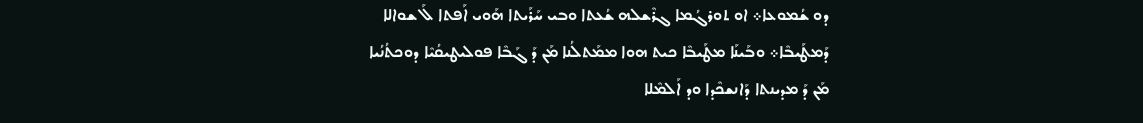ܕܘ ܫܳܡܘܥܐ܀ ܐܘ ܬܘܪܓܳܡܐ ܓܪܶܫܠܗ ܫܳܥܬܐ ܘܒܝ ܚܰܪܰܝܬܐ ܗܰܘܝ ܐܰܦܬܐ ܠܰ ܫܘܐܠܐ ܕܰܡܛܰܝܒܶܐ܀ ܘܒܰܝܢܰܐ ܡܛܰܝܒܶܐ ܟܝܬ ܗܘܐ ܡܡܰܬܠܳܢܐ ܡܰܢ ܕܰ ܓܰܒܶܐ ܦܘܠܝܛܝܩܳܝܶܐ ܕܘܟܬܳܢܳܝܐ ܡܰܢ ܕܰ ܡܕܝܢܬܐ ܕܰܐܢܫܟܶܕܐ ܘܕ ܐܰܠܡܶܠܐ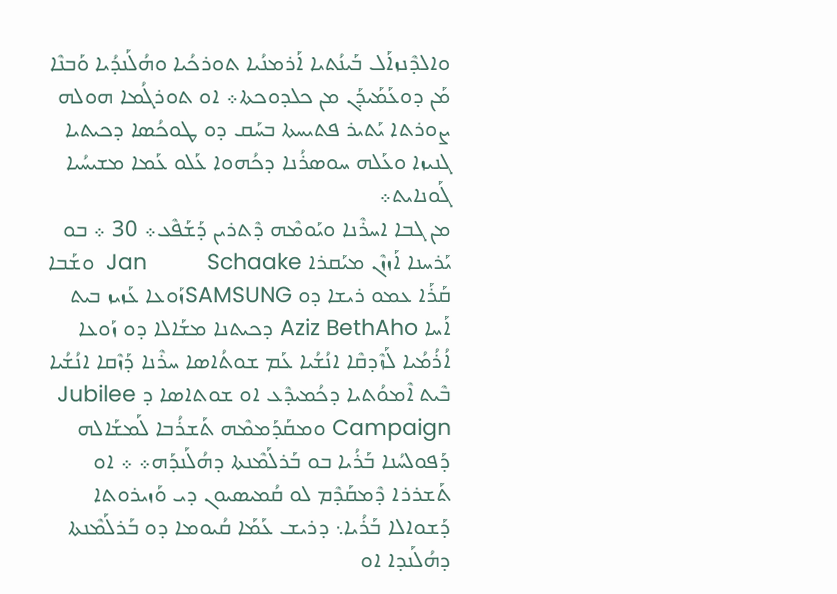ܘܐܠܕܶܢܙܐܰܠ ܒܰܝܢܳܬܝܐ ܐܰܪܡܢܳܝܐ ܬܘܪܟܳܝܐ ܘܗܳܠܰܢܕܳܝܐ ܘܰܒܢܶܐ ܡܰܢ ܕܘܥܰܡܰܝܕܰܢ ܡܢ ܟܠܕܘܟܬܐ܀ ܐܘ ܬܘܪܓܳܡܐ ܗܘܠܗ ܨܘܪܬܐ ܝܰܬܝܪ ܦܬܝܚܬܐ ܒܚܰܩ ܕܘ ܛܘܟܳܣܐ ܕܟܝܬܝܐ ܓܢܝܙܐ ܘܥܰܠܗ ܚܘܣܪܳܢܐ ܕܟܳܗܘܐ ܥܰܠܘ ܥܰܡܐ ܡܫܝܚܳܝܐ ܓܰܘܢܐܝܬ܀
ܡܢ ܓܒܐ ܐܚܪܶܢܐ ܘܝܰܘܡܶܗ ܕܶܬܪܝܢ ܕܰܫܰܦܶܥ܀ 30 ܀ ܒܘ ܝܰܪܚܢܐ ܐܰܙܙܶܢ ܡܝܰܩܪܐ Jan          Schaake  ܘܫܰܒܐ ܩܰܪܰܐ ܥܡܘ ܪܝܫܐ ܕܘ SAMSUNGܙܰܘܥܐ ܥܰܙܝܙ ܒܝܬ ܐܰܚܐ Aziz BethAho ܕܟܝܬܢܐ ܡܫܰܐܠܐ ܕܘ ܙܰܘܥܐ ܐܳܪܳܡܳܝܐ ܠܰܙܶܕܩܶܐ ܐܢܳܫܳܝܐ ܥܰܡ ܫܘܬܳܐܣܐ ܚܪܶܢܐ ܕܰܙܶܩܐ ܐܢܳܫܳܝܐ ܒܶܝܬ ܐܶܡܘܳܬܝܐ ܕܟܳܡܝܕܶܥ ܐܘ ܫܘܬܐܣܐ ܕ Jubilee Campaign ܘܡܩܰܕܰܡܡܶܗ ܬܰܫܪܳܒܐ ܠܰܡܫܰܐܠܗ ܕܰܦܘܠܚܳܢܐ ܒܰܪܳܝܐ ܒܘ ܒܰܪܠܰܡܶܢܬܐ ܕܗܳܠܰܢܕܰܗ܀ ܀ ܐܘ ܬܰܫܪܪܐ ܕܶܡܩܰܕܶܡ ܠܘ ܩܳܡܝܣܝܘܢ ܕܝ ܘܰܙܝܪܘܬܐ ܕܰܫܘܐܠܐ ܒܰܪܳܝܐ܆ ܕܪܝܫ ܥܰܡܰܐ ܩܳܝܘܡܐ ܕܘ ܒܰܪܠܰܡܶܢܬܐ ܕܗܳܠܰܢܕܐ ܐܘ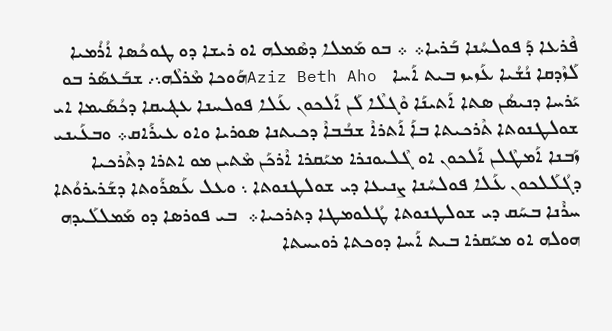ܦܶܪܥܐ ܕܰ ܦܘܠܚܳܢܐ ܒܰܪܝܐ܀ ܀ ܒܘ ܡܰܡܠܐ ܕܣܶܡܠܗ ܐܘ ܪܝܫܐ ܕܘ ܛܘܟܳܣܐ ܐܳܪܳܡܝܐ ܠܰܙܶܕܩܐ ܢܳܫܳܝܐ ܥܰܙܝܙ ܒܝܬ ܐܰܚܐ   Aziz Beth Ahoܗܰܘܟܐ ܡܶܪܠܶܗ܆܇ ܫܒܰܥܣܰܪ ܒܘ ܝܰܪܚܐ ܕܢܝܣܳܢ ܣܬܐ ܐܰܬܝܢܰܐ ܘܶܓܠܶܐ ܠܰܢ ܐܰܠܟܘܢ ܥܰܠܐ ܦܘܠܚܢܐ ܥܔܝܩܐ ܕܟܳܣܰܝܡܐ ܐܝ ܫܘܠܛܢܘܬܐ ܬܶܪܟܝܬܐ ܒܐܰ ܐܰܬܪܐܶ ܫܒܳܒܐܶ ܕܟܝܬܢܐ ܣܘܪܝܐ ܘܐܘ ܥܝܪܰܐܩ܀ ܘܒܥܰܝܢܝ ܙܰܒܢܐ ܐܰܡܛܶܠܢ ܐܰܠܟܘܢ ܐܘ ܓܶܠܝܘܢܪܐ ܡܝܰܩܪܐ ܐܶܪܟܰܢ ܡܶܬܝܢ ܡܘ ܐܬܪܐ ܕܬܶܪܟܝܐ ܕܓܳܠܰܠܟܘܢ ܥܰܠܐ ܦܘܠܚܳܢܐ ܨܢܝܥܐ ܕܝ ܫܘܠܛܢܘܬܐ ܆ ܘܥܠ ܥܰܣܪܰܘܬܐ ܕܫܰܪܝܪܘܳܬܐ ܚܪܶܢܐ ܒܚܰܩ ܕܝ ܫܘܠܛܢܘܬܐ ܛܳܠܘܡܛܐ ܕܬܪܟܝܐ܀  ܒܝ ܦܘܪܣܐ ܕܘ ܡܰܡܠܠܰܝܕܗ ܗܘܠܗ ܐܘ ܡܝܰܩܪܐ ܒܝܬ ܐܰܚܐ ܕܘܟܬܐ ܪܘܝܚܬܐ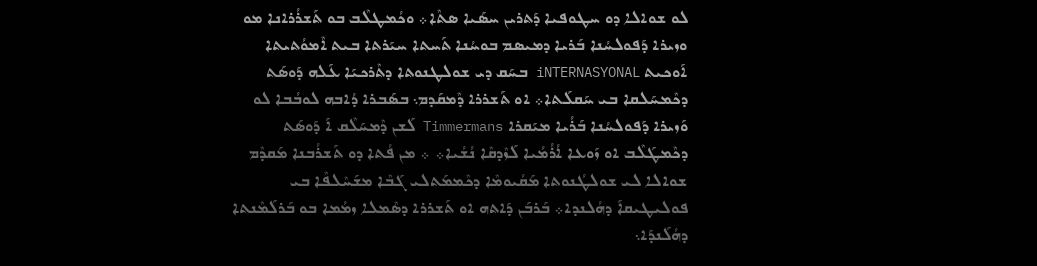ܠܘ ܫܘܐܠܐ ܕܘ ܚܛܘܦܝܐ ܕܰܬܪܝܢ ܚܣܰܝܐ ܣܬܶܐ܀ ܘܟܳܡܛܠܶܒ ܒܘ ܬܰܫܪܳܪܐܢܐ ܡܘ ܘܙܝܪܐ ܕܰܦܘܠܚܳܢܐ ܒܰܪܝܐ ܕܡܝܣܡ ܒܘܚܳܢܐ ܬܰܚܬܐ ܚܝܰܪܬܐ ܒܝܬ ܐܶܡܘܳܬܝܬܐ ܐܰܘܟܝܬ iNTERNASYONAL ܒܚܰܩ ܕܝ ܫܘܠܛܢܘܬܐ ܕܬܶܪܟܝܰܐ ܥܰܠܗ ܕܰܘܣܰܬ ܕܟܶܡܚܰܠܩܐ ܒܝ ܚܰܩܠܰܬܐ܀ ܐܘ ܬܰܫܪܪܐ ܕܶܡܩܰܕܡ܆ ܒܣܰܒܪܐ ܕܳܐܒܗ ܠܘܒܳܒܐ ܠܘ ܘܰܙܝܪܐ ܕܰܦܘܠܚܳܢܐ ܒܰܪܳܝܐ ܡܝܰܩܪܐ Timmermans ܠܰܫܢ ܕܶܡܚܰܠܶܩ ܐܰ ܕܰܘܣܰܬ ܕܟܶܡܛܰܠܶܒ ܐܘ ܙܰܘܥܐ ܐܳܪܳܡܳܝܐ ܠܰܙܶܕܩܶܐ ܢܳܫܳܝܐ܀ ܀ ܡܢ ܦܳܬܐ ܕܘ ܬܰܫܪܳܒܢܐ ܡܰܩܕܶܡ ܫܘܐܠܐ ܠܝ ܫܘܠܛܳܢܘܬܐ ܡܰܩܳܝܘܡܶܐ ܕܟܶܡܡܰܬܠܝ ܓܰܒܶܐ ܡܫܰܚܶܠܦܶܐ ܒܝ ܦܘܠܝܛܝܩܐܰ ܕܗܳܠܢܕܐ܀ ܒܰܪܒܰܢ ܕܰܐܬܗ ܐܘ ܬܰܫܪܪܐ ܕܣܶܡܠܐ ܙܡܳܡܐ ܒܘ ܒܰܪܠܰܡܶܢܬܐ ܕܗܳܠܰܢܕܰܐ܆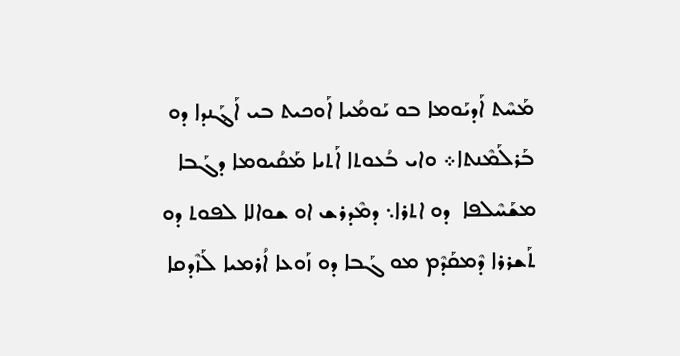ܡܰܚܶܬ ܐܰܕܝܰܘܡܐ ܒܘ ܝܰܘܡܳܝܐ ܐܰܘܟܝܬ ܒܝ ܐܰܔܰܢܕܐ ܕܘ ܒܰܪܠܰܡܶܢܬܐ܀ ܘܐܝ ܒܳܥܘܬܐ ܐܰܬܝܐ ܡܰܩܳܝܘܡܐ ܕܓܰܒܐ ܡܫܰܚܶܠܦܐ  ܕܘ ܐܬܪܐ܆ ܕܡܶܕܪܫ ܐܘ ܫܘܐܠܐ ܠܦܘܬ ܕܘ ܬܰܫܪܪܐ ܕܶܡܩܰܕܶܡ ܡܘ ܓܰܒܐ ܕܘ ܙܰܘܥܐ ܐܳܪܡܝܐ ܠܰܙܶܕܩܐ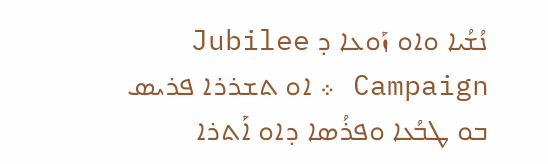ܢܳܫܳܝܐ ܘܐܘ ܙܰܘܥܐ ܕ Jubilee Campaign ܀ ܐܘ ܬܫܪܪܐ ܦܪܝܣ ܒܘ ܛܒܳܥܐ ܘܦܪܳܣܐ ܕܐܘ ܐܰܬܪܐ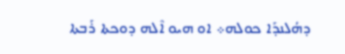ܕܗܳܠܢܕܰܐ ܟܘܠܗ܀ ܐܘ ܗܝܘ ܐܶܠܗ ܕܘܟܬܐ ܪܰܒܬܐ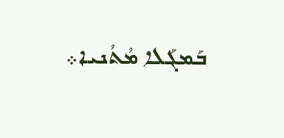ܒܰܡܓܰܠܐ ܡܳܬܳܢܝܐ܀